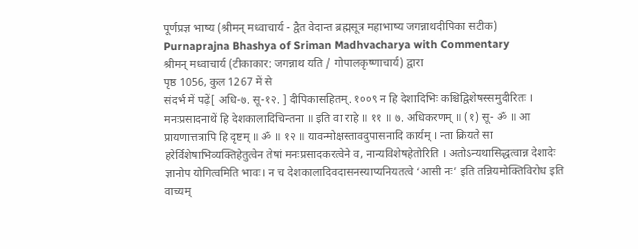पूर्णप्रज्ञ भाष्य (श्रीमन् मध्वाचार्य - द्वैत वेदान्त ब्रह्मसूत्र महाभाष्य जगन्नाथदीपिका सटीक)
Purnaprajna Bhashya of Sriman Madhvacharya with Commentary
श्रीमन् मध्वाचार्य (टीकाकार: जगन्नाथ यति / गोपालकृष्णाचार्य) द्वारा
पृष्ठ 1056, कुल 1267 में से
संदर्भ में पढ़ें[ अधि-७. सू-१२. ] दीपिकासहितम्. १००९ न हि देशादिभिः कश्चिद्विशेषस्समुदीरितः । मनःप्रसादनाथें हि देशकालादिचिन्तना ॥ इति वा राहे ॥ ११ ॥ ७. अधिकरणम् ॥ (१) सू- ॐ ॥ आ प्रायणात्तत्रापि हि दृष्टम् ॥ ॐ ॥ १२ ॥ यावन्मोक्षस्तावदुपासनादि कार्यम् । न्ता क्रियते सा हरेर्विशेषाभिव्यक्तिहेतुत्वेन तेषां मनःप्रसादकरत्वेने व, नान्यविशेषहेतोरिति । अतोऽन्यथासिद्धत्वान्न देशादेः ज्ञानोप योगित्वमिति भावः। न च देशकालादिवदासनस्याप्यनियतत्वे ‘आसी नः’ इति तन्नियमोक्तिविरोध इति वाच्यम्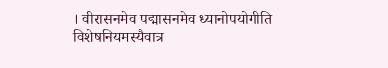। वीरासनमेव पद्मासनमेव ध्यानोपयोगीति विशेषनियमस्यैवात्र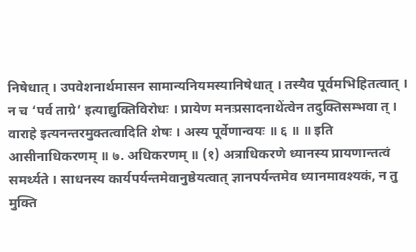निषेधात् । उपवेशनार्थमासन सामान्यनियमस्यानिषेधात् । तस्यैव पूर्वमभिहितत्वात् । न च ‘पर्व ताग्रे’ इत्याद्युक्तिविरोधः । प्रायेण मनःप्रसादनाथेंत्वेन तदुक्तिसम्भवा त् । वाराहे इत्यनन्तरमुक्तत्वादिति शेषः । अस्य पूर्वेणान्वयः ॥ ६ ॥ ॥ इति आसीनाधिकरणम् ॥ ७. अधिकरणम् ॥ (१) अत्राधिकरणे ध्यानस्य प्रायणान्तत्वं समर्थ्यते । साधनस्य कार्यपर्यन्तमेवानुष्ठेयत्वात् ज्ञानपर्यन्तमेव ध्यानमावश्यकं, न तु मुक्ति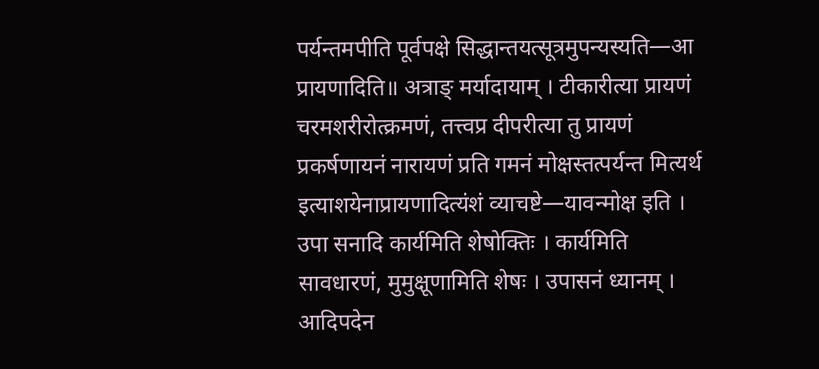पर्यन्तमपीति पूर्वपक्षे सिद्धान्तयत्सूत्रमुपन्यस्यति—आ प्रायणादिति॥ अत्राङ् मर्यादायाम् । टीकारीत्या प्रायणं चरमशरीरोत्क्रमणं, तत्त्वप्र दीपरीत्या तु प्रायणं प्रकर्षणायनं नारायणं प्रति गमनं मोक्षस्तत्पर्यन्त मित्यर्थ इत्याशयेनाप्रायणादित्यंशं व्याचष्टे—यावन्मोक्ष इति । उपा सनादि कार्यमिति शेषोक्तिः । कार्यमिति सावधारणं, मुमुक्षूणामिति शेषः । उपासनं ध्यानम् । आदिपदेन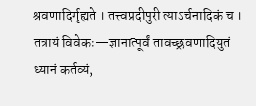श्रवणादिर्गृह्यते । तत्त्वप्रदीपुरी त्याऽर्चनादिकं च । तत्रायं विवेकः—ज्ञानात्पूर्वं तावच्छ्रवणादियुतं ध्यानं कर्तव्यं,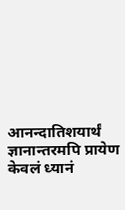आनन्दातिशयार्थं ज्ञानान्तरमपि प्रायेण केवलं ध्यानं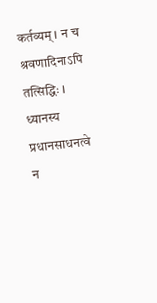कर्तव्यम् । न च श्रवणादिनाऽपि तत्सिद्धिः । ध्यानस्य प्रधानसाधनत्वे न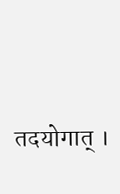तदयोगात् ।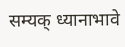सम्यक् ध्यानाभावे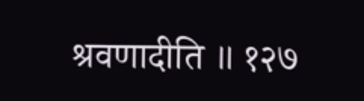श्रवणादीति ॥ १२७